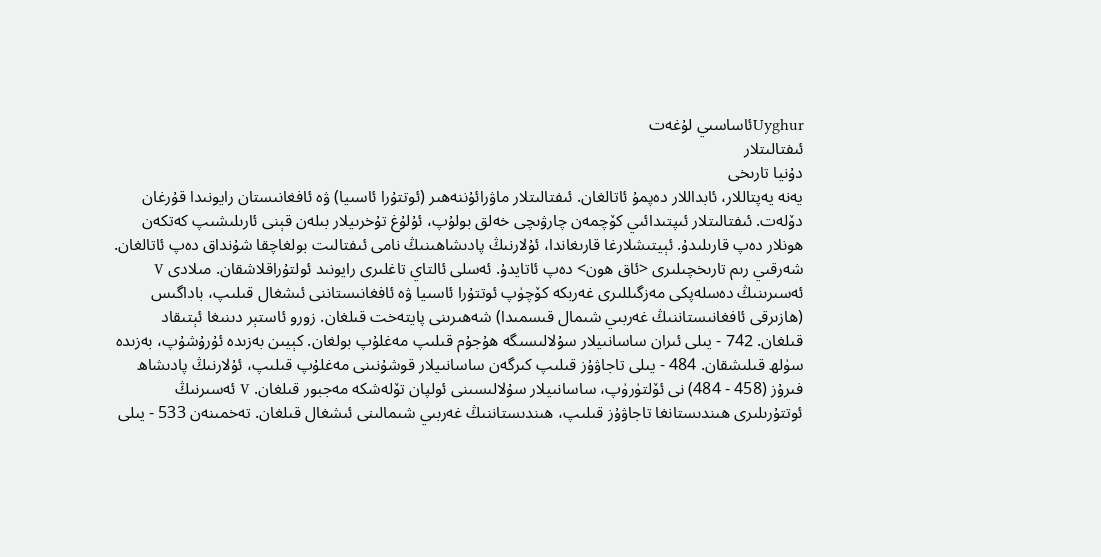Uyghurئاساسىي لۇغەت
ئىفتالىتلار
دۇنيا تارىخى
يەنە يەپتاللار، ئابداللار دەپمۇ ئاتالغان. ئىفتالىتلار ماۋرائۇننەھىر (ئوتتۇرا ئاسىيا) ۋە ئافغانىستان رايونىدا قۇرغان دۆلەت. ئىفتالىتلار ئىپتىدائىي كۆچمەن چارۋىچى خەلق بولۇپ، ئۇلۇغ تۇخرىيلار بىلەن قېنى ئارىلىشىپ كەتكەن ھونلار دەپ قارىلىدۇ. ئېيتىشلارغا قارىغاندا، ئۇلارنىڭ پادىشاھىنىڭ نامى ئىفتالىت بولغاچقا شۇنداق دەپ ئاتالغان. شەرقىي رىم تارىخچىلىرى <ئاق ھون> دەپ ئاتايدۇ. ئەسلى ئالتاي تاغلىرى رايونىد ئولتۇراقلاشقان. مىلادى Ⅴ ئەسىرىنىڭ دەسلەپكى مەزگىللىرى غەربكە كۆچۈپ ئوتتۇرا ئاسىيا ۋە ئافغانىستاننى ئىشغال قىلىپ، باداگىس (ھازىرقى ئافغانىستاننىڭ غەربىي شىمال قىسمىدا) شەھىرىنى پايتەخت قىلغان. زورو ئاستېر دىنىغا ئېتىقاد قىلغان. 742 - يىلى ئىران ساسانىيلار سۇلالىسىگە ھۇجۇم قىلىپ مەغلۇپ بولغان. كېيىن بەزىدە ئۇرۇشۇپ، بەزىدە سۈلھ قىلىشقان. 484 - يىلى تاجاۋۇز قىلىپ كىرگەن ساسانىيلار قوشۇنىنى مەغلۇپ قىلىپ، ئۇلارنىڭ پادىشاھ فىرۇز (458 - 484) نى ئۆلتۈرۈپ، ساسانىيلار سۇلالىسىنى ئولپان تۆلەشكە مەجبور قىلغان. Ⅴ ئەسىرنىڭ ئوتتۇرىلىرى ھىندىستانغا تاجاۋۇز قىلىپ، ھىندىستاننىڭ غەربىي شىمالىنى ئىشغال قىلغان. تەخمىنەن 533 - يىلى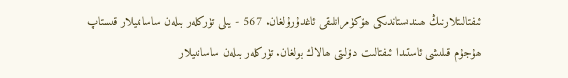ئىفتالىتلارنىڭ ھىندىستاندىكى ھۆكۈمرانلىقى ئاغدۇرۇلغان. 567 - يىلى تۈركلەر بىلەن ساسانىيلار قىستاپ ھۇجۇم قىلىشى ئاستىدا ئىفتالىت دۆلىتى ھالاك بولغان. تۈركلەر بىلەن ساسانىيلار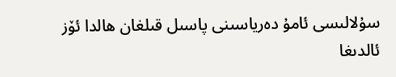سۇلالىسى ئامۇ دەرياسىنى پاسىل قىلغان ھالدا ئۆز ئالدىغا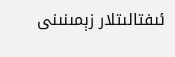ئىفتالىتلار زېمىنىنى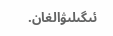ئىگىلىۋالغان.